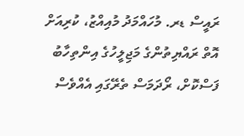ރައީސް ޑރ. މުހައްމަދު މުއިއްޒު، ކުރިއަށް އޮތް ރައްޔިތުންގެ މަޖިލީހުގެ އިންތިހާބު ފަސްކޮށް، ރޯދަމަސް ތެރޭގައި އެއްވެސް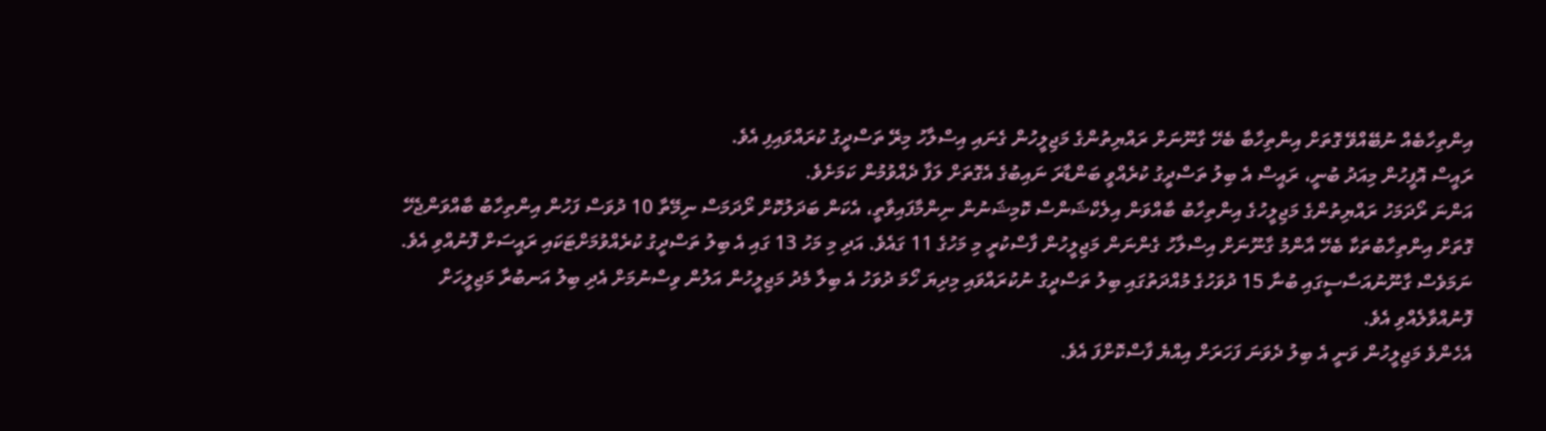އިންތިހާބެއް ނުބޭއްވޭ ގޮތަށް އިންތިހާބާ ބެހޭ ގާނޫނަށް ރައްޔިތުންގެ މަޖިލީހުން ގެނައި އިސްލާހު މިރޭ ތަސްދީގު ކުރައްވައިފި އެވެ.
ރައީސް އޮފީހުން މިއަދު ބުނީ، ރައީސް އެ ބިލު ތަސްދީގު ކުރެއްވީ ބަންޑާރަ ނައިބުގެ އެގޮތަށް ލަފާ ދެއްވުމުން ކަމަށެވެ.
އަންނަ ރޯދަމަހު ރައްޔިތުންގެ މަޖިލީހުގެ އިންތިހާބު ބާއްވަން އިލެކްޝަންސް ކޮމިޝަނުން ނިންމާފައިވާތީ، އެކަން ބަދަލުކޮށް ރޯދަމަސް ނިމޭތާ 10 ދުވަސް ފަހުން އިންތިހާބު ބާއްވަންޖެހޭ ގޮތަށް އިންތިހާބުތަކާ ބެހޭ އާންމު ގާނޫނަށް އިސްލާހު ގެންނަން މަޖިލީހުން ފާސްކުރީ މި މަހުގެ 11 ގައެވެ. އަދި މި މަހު 13 ގައި އެ ބިލު ތަސްދީގު ކުރެއްވުމަށްޓަކައި ރައީސަށް ފޮނުއްވި އެވެ.
ނަމަވެސް ގާނޫނުއަސާސީގައި ބުނާ 15 ދުވަހުގެ މުއްދަތުގައި ބިލު ތަސްދީގު ނުކުރައްވައި މިދިޔަ ހޯމަ ދުވަހު އެ ބިލާ މެދު މަޖިލީހުން އަލުން ވިސްނުމަށް އެދި ބިލު އަނބުރާ މަޖިލީހަށް ފޮނުއްވާލެއްވި އެވެ.
އެހެންވެ މަޖިލީހުން ވަނީ އެ ބިލު ދެވަނަ ފަހަރަށް އިއްޔެ ފާސްކޮށްފަ އެވެ.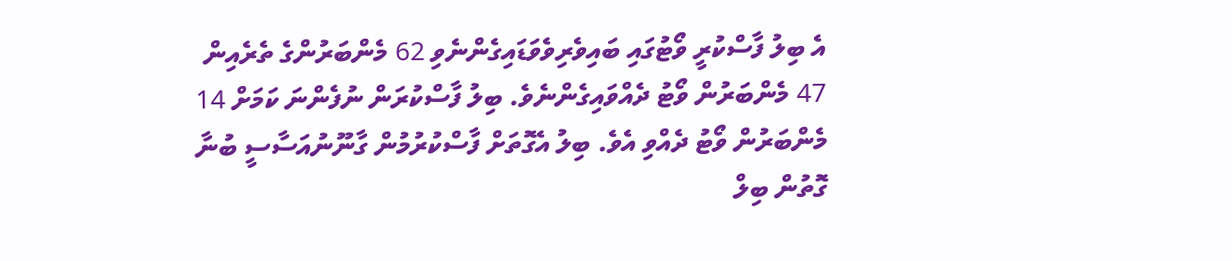އެ ބިލު ފާސްކުރީ ވޯޓުގައި ބައިވެރިވެވަޑައިގެންނެވި 62 މެންބަރުންގެ ތެރެއިން 47 މެންބަރުން ވޯޓު ދެއްވައިގެންނެވެ. ބިލު ފާސްކުރަން ނުފެންނަ ކަމަށް 14 މެންބަރުން ވޯޓު ދެއްވި އެވެ. ބިލު އެގޮތަށް ފާސްކުރުމުން ގާނޫނުއަސާސީ ބުނާ ގޮތުން ބިލް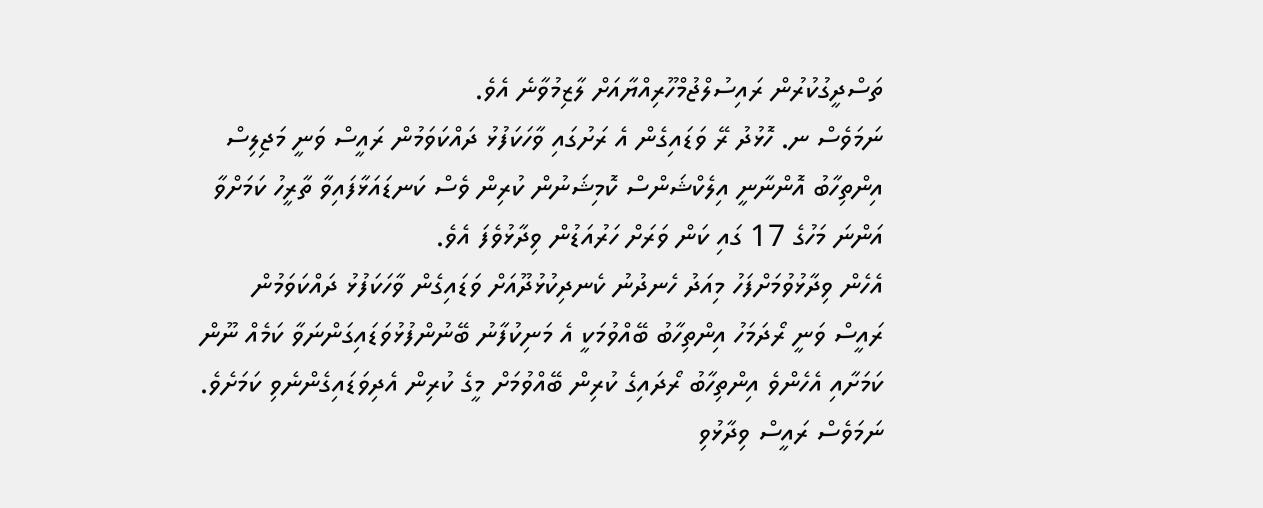ތަސްދީގުކުރުން ރައިސުލްޖުމްހޫރިއްޔާއަށް ލާޒިމުވާނެ އެވެ.
ނަމަވެސް ނ. ހޮޅުދު ރޭ ވަޑައިގެން އެ ރަށުގައި ވާހަކަފުޅު ދައްކަވަމުން ރައީސް ވަނީ މަޖިލިސް އިންތިހާބު އޮންނާނީ އިލެކްޝަންސް ކޮމިޝަނުން ކުރިން ވެސް ކަނޑައަޅާފައިވާ ތާރީހު ކަމަށްވާ އަންނަ މަހުގެ 17 ގައި ކަން ވަރަށް ހަރުއަޑުން ވިދާޅުވެފަ އެވެ.
އެހެން ވިދާޅުވުމަށްފަހު މިއަދު ހެނދުނު ކެނދިކުޅުދޫއަށް ވަޑައިގެން ވާހަކަފުޅު ދައްކަވަމުން ރައީސް ވަނީ ރޯދަމަހު އިންތިހާބު ބޭއްވުމަކީ އެ މަނިކުފާނު ބޭނުންފުޅުވަޑައިގަންނަވާ ކަމެއް ނޫން ކަމަށާއި އެހެންވެ އިންތިހާބު ރޯދައިގެ ކުރިން ބޭއްވުމަށް މީގެ ކުރިން އެދިވަޑައިގެންނެވި ކަމަށެވެ. ނަމަވެސް ރައީސް ވިދާޅުވި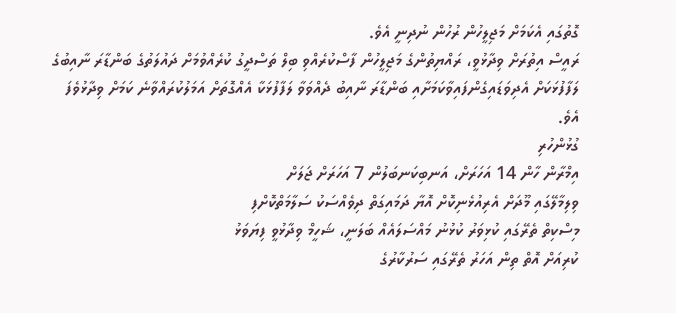ގޮތުގައި އެކަމަށް މަޖިލީހުން ރުހުން ނުދިނީ އެވެ.
ރައީސް އިތުރަށް ވިދާޅުވީ، ރައްޔިތުންގެ މަޖިލީހުން ފާސްކުރެއްވި ބިލް ތަސްދީގު ކުރެއްވުމަށް ދައުލަތުގެ ބަންޑާރަ ނާއިބުގެ ލަފާފުޅަކަށް އެދިވަޑައިގެންފައިވާކަމަށާއި ބަންޑާރަ ނާއިބު ދެއްވަވާ ލަފާފުޅަކާ އެއްގޮތަށް އަމަލުކުރައްވާނެ ކަމަށް ވިދާޅުވެފަ އެވެ.
ގުޅުންހުރި
އިމްރާން ހާން 14 އަހަރަށް، އަނބިކަނބަލުން 7 އަހަރަށް ޖަލަށް
ވިލިމާލޭގައި މޫދަށް އެރިއުޅެނިކޮށް އޮޔާ ދަމައިގަތް ދިވެއްސަކު ސަލާމަތްކޮށްފި
މިސްކިތް ތެރޭގައި ކުޅިވަރު ކުޅުނު މައްސަލައެއް ބަލަނީ، ޝަހީމް ވިދާޅުވީ ފިޔަވަޅު
ކުރިއަށް އޮތް ތިން އަހަރު ތެރޭގައި ސަރުކާރުގެ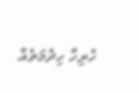ހުރިހާ ހިދުމަތެއް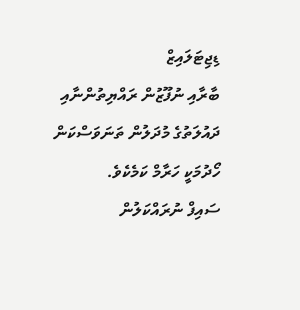ޑިޖިޓަލައިޒް
ބާރާއި ނުފޫޒުން ރައްޔިތުންނާއި ދައުލަތުގެ މުދަލުން ތަނަވަސްކަން ހޯދުމަކީ ހަރާމް ކަމެކެވެ.
ސައިފް ނުރައްކަލުން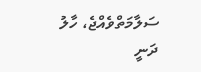ސަލާމަތްވެއްޖެ، ހާލު ދަނީ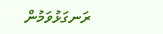ރަނގަޅުވަމުން